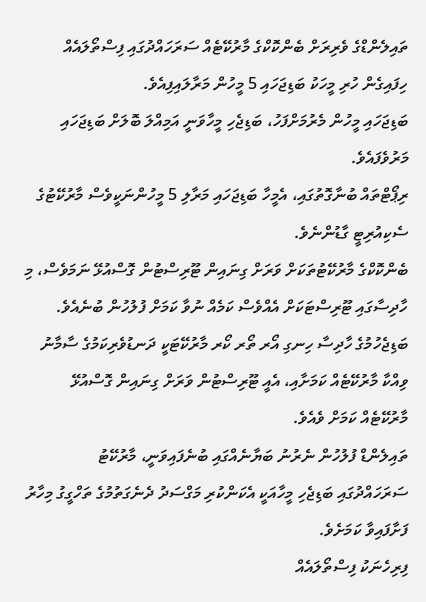ތައިލެންޑްގެ ވެރިރަށް ބެންކޮކްގެ މާރުކޭޓެއް ސަރަހައްދުގައި ފިސްތޯލައެއް ހިފައިގެން ހުރި މީހަކު ބަޑިޖަހައި 5 މީހުން މަރާލައިފިއެވެ.
ބަޑިޖަހައި މީހުން މެރުމަށްފަހު، ބަޑިޖެހި މީހާވަނީ އަމިއްލަ ބޮލަށް ބަޑިޖަހައި މަރުވެފައެވެ.
ރިޕޯޓްތައް ބުނާގޮތުގައި، އެމީހާ ބަޑިޖަހައި މަރާލި 5 މީހުންނަކީވެސް މާރުކޭޓުގެ ސެކިއުރިޓީ ގާޑުންނެވެ.
ބެންކޮކްގެ މާރުކޭޓުތަކަށް ވަރަށް ގިނައިން ޓޫރިސްޓުން ގޮސްއުޅޭ ނަމަވެސް، މި ހާދިސާގައި ޓޫރިސްޓަކަށް އެއްވެސް ކަމެއް ނުވާ ކަމަށް ފުލުހުން ބުނެއެވެ.
ބަޑިޖެހުމުގެ ހާދިސާ ހިނގި އޯރ ތޯރ ކޯރ މާރުކޭޓަކީ ދަނޑުވެރިކަމުގެ ސާމާނު ވިއްކާ މާރުކޭޓެއް ކަމަށާއި، އެއީ ޓޫރިސްޓުން ވަރަށް ގިނައިން ގޮސްއުޅޭ މާރުކޭޓެއް ކަމަށް ވެއެވެ.
ތައިލެންޑް ފުލުހުން ނެރުނު ބަޔާނެއްގައި ބުނެފައިވަނީ، މާރުކޭޓު ސަރަހައްދުގައި ބަޑިޖެހި މީހާއަކީ އެކަންކުރި މަގްސަދު ދެނެގަތުމުގެ ތަހްގީގު މިހާރު ފަށާފައިވާ ކަމަށެވެ.
ފިރިހެނަކު ފިސްތޯލައެއް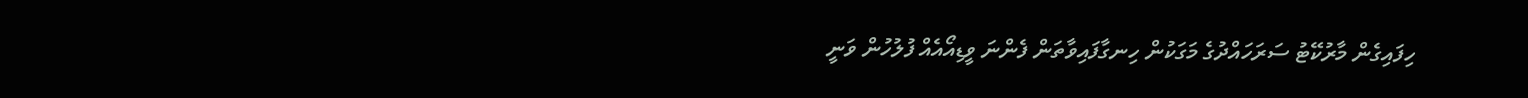ހިފައިގެން މާރުކޭޓު ސަރަހައްދުގެ މަގަކުން ހިނގާފައިވާތަން ފެންނަ ވީޑިއޯއެއް ފުލުހުން ވަނީ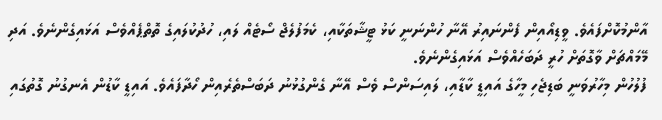އާންމުކޮށްފައެވެ. ވީޑިއޯއިން ފެންނައިރު އޭނާ ހުންނަނީ ކަޅު ޓީޝާތަކާއި، ކެމަފުލެޖް ސޯޓެއް ލައި، ހުދުކުލައިގެ ތޮތްޕެއްވެސް އަޅައިގެންނެވެ. އަދި މޭމައްޗަށް ވާގޮތަށް ހުރީ ދަބަހެއްވެސް އަޅައިގެންނެވެ.
ފުލުހުން މިހާރުވަނީ ބަޑިޖެހި މީހާގެ އައިޑީ ކާޑާއި، ލައިސަންސް ވެސް އޭނާ ގެންގުޅުނު ދަބަސްތެރެއިން ހޯދާފައެވެ. އައިޑީ ކާޑުން އެނގުނު ގޮތުގައި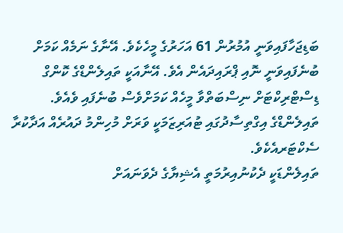ބަޑިޖަހާފައިވަނީ އުމުރުން 61 އަހަރުގެ މީހެކެވެ. އޭނާގެ ނަމެއް ކަމަށް ބުނެފައިވަނީ ނޮއި ޕްރައިދައެން އެވެ. އޭނާއަކީ ތައިލެންޑްގެ ކޮންގް ޑިސްޓްރިކްޓަށް ނިސްބަތްވާ މީހެއް ކަމަށްވެސް ބުނެފައި ވެއެވެ.
ތައިލެންޑްގެ އިގްތިސާދުގައި ޓުއަރިޒަމަކީ ވަރަށް މުހިންމު ދައުރެއް އަދާކުރާ ސެކްޓަރއެކެވެ.
ތައިލެންޑަކީ ދެކުނުއިރުމަތީ އެޝިޔާގެ ދެވަނައަށް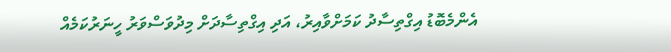އެންމެބޮޑު އިގްތިސާދު ކަމަށްވާއިރު، އަދި އިގްތިސާދަށް މިދުވަސްވަރު ހީނަރުކަމެއް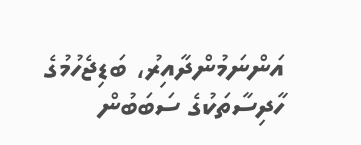އަންނަމުންދާއިރު، ބަޑިޖެހުމުގެ ހާދިސާތަކުގެ ސަބަބުން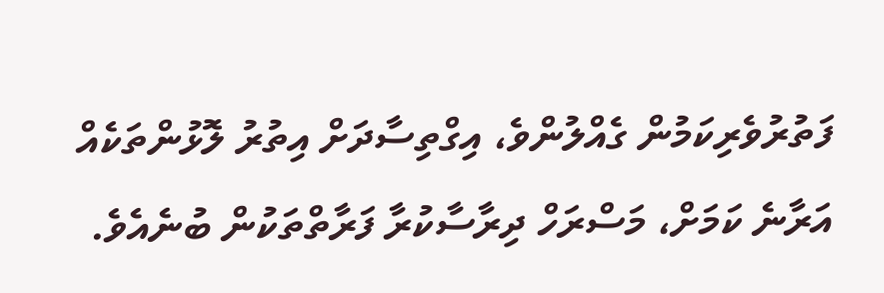ފަތުރުވެރިކަމުން ގެއްލުންވެ، އިގްތިސާދަށް އިތުރު ލޮޅުންތަކެއް އަރާނެ ކަމަށް، މަސްރަހް ދިރާސާކުރާ ފަރާތްތަކުން ބުނެއެވެ.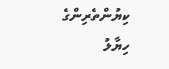ކިޔުންތެރިންގެ ހިޔާލު